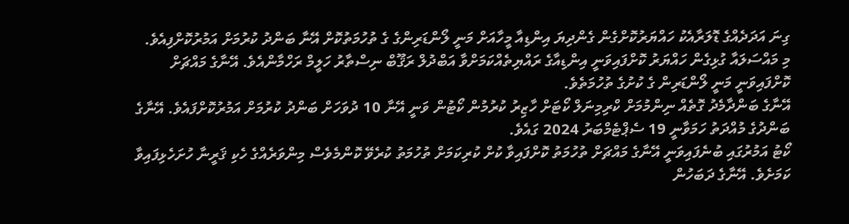ގިނަ އަދަދެއްގެ ޑޮލަރާއެކު ހައްޔަރުކޮށްގެން ގެންދިޔަ އިންޑިއާ މީހާއަށް މަނީ ލޯންޑަރިންގެ ގެ ތުހުމަތުކޮށް އޭނާ ބަންދު ކުރުމަށް އަމުރުކޮށްފިއެވެ.
މި މައްސަލައާ ގުޅިގެން ހައްޔަރު ކޮށްފައިވަނީ އިންޑިއާގެ ރައްޔިތެއްކަމަށްވާ އަބްދުލް ރަޤޫބް ނިސްތާރު ހަލީމް ރަހްމާންއެވެ. އޭނާގެ މައްޗަށް ކޮށްފައިވަނީ މަނީ ލޯންޑަރިން ގެ ކުށުގެ ތުހުމަތެވެ.
އޭނާގެ ބަންދާމެދު ގޮތެއް ނިންމުމަށް ކްރިމިނަލް ކޯޓަށް ހާޒިރު ކުރުމުން ކޯޓުން ވަނީ އޭނާ 10 ދުވަހަށް ބަންދު ކުރުމަށް އަމުރުކޮށްފައެވެ. އޭނާގެ ބަންދުގެ މުއްދަތު ހަމަވާނީ 19 ސެޕްޓެމްބަރު 2024 ގައެވެ.
ކޯޓު އަމުރުގައި ބުނެފައިވަނީ އޭނާގެ މައްޗަށް ތުހުމަތު ކޮށްފައިވާ ކުށް ކުރިކަމަށް ތުހުމަތު ކުރެވޭ ކޮންމެވެސް މިންވަރެއްގެ ހެކި ޤަރީނާ ހުށަހެޅިފައިވާ ކަމަށެވެ. އޭނާގެ ދަބަހުން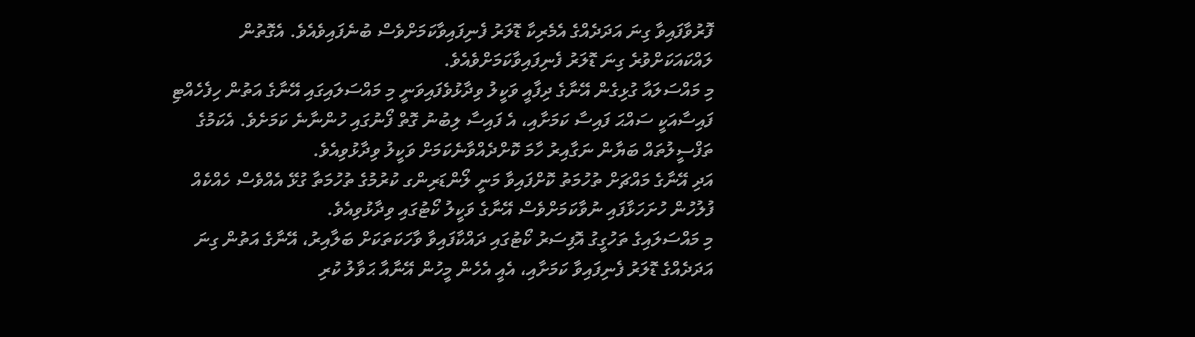ފޮރުވާފައިވާ ގިނަ އަދަދެއްގެ އެމެރިކާ ޑޮލަރު ފެނިފައިވާކަމަށްވެސް ބުނެފައިވެއެވެ. އެގޮތުން ލައްކައަކަށްވުރެ ގިނަ ޑޮލަރު ފެނިފައިވާކަމަށްވެއެވެ.
މި މައްސަލައާ ގުޅިގެން އޭނާގެ ދިފާއީ ވަކީލު ވިދާޅުވެފައިވަނީ މި މައްސަލައިގައި އޭނާގެ އަތުން ހިފެހެއްޓި ފައިސާއަކީ ސައްޙަ ފައިސާ ކަމަށާއި، އެ ފައިސާ ލިބުނު ގޮތް ފޯނުގައި ހުންނާނެ ކަމަށެވެ. އެކަމުގެ ތަފްސީލުތައް ބަޔާން ނަގާއިރު ހާމަ ކޮށްދެއްވާނެކަމަށް ވަކީލު ވިދާޅުވިއެވެ.
އަދި އޭނާގެ މައްޗަށް ތުހުމަތު ކޮށްފައިވާ މަނީ ލޯންޑަރިންގ ކުރުމުގެ ތުހުމަތާ ގުޅޭ އެއްވެސް ހެއްކެއް ފުލުހުން ހުށަހަޅާފައި ނުވާކަމަށްވެސް އޭނާގެ ވަކީލު ކޯޓުގައި ވިދާޅުވިއެވެ.
މި މައްސަލައިގެ ތަހުގީގު އޮފިސަރު ކޯޓުގައި ދައްކާފައިވާ ވާހަކަތަކަށް ބަލާއިރު، އޭނާގެ އަތުން ގިނަ އަދަދެއްގެ ޑޮލަރު ފެނިފައިވާ ކަމަށާއި، އެއީ އެހެން މީހުން އޭނާއާ ޙަވާލު ކުރި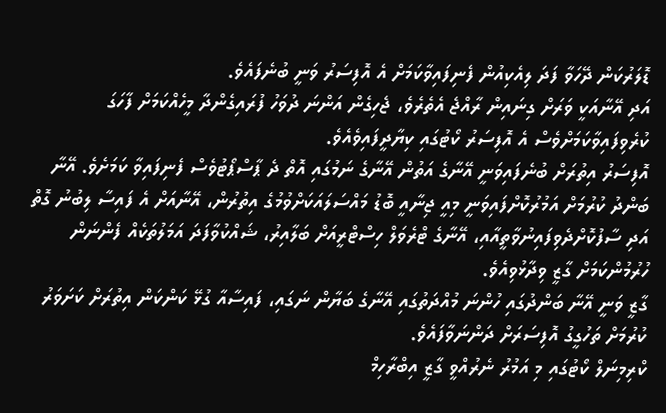ޑޮލަރުކަން ދޭހަވާ ފަދަ ލިއެކިއުން ފެނިފައިވާކަމަށް އެ އޮފިސަރު ވަނީ ބުނެފައެވެ.
އަދި އޭނާއަކީ ވަރަށް ގިނައިން ރާއްޖެ އެތެރެވެ، ޖެހިގެން އަންނަ ދުވަހު ފުރައިގެންދާ މީހެއްކަމަށް ފާހަގަ ކުރެވިފައިވާކަމަށްވެސް އެ އޮފިސަރު ކޯޓުގައި ކިޔާދީފައިވެއެވެ.
އޮފިސަރު އިތުރަށް ބުނެފައިވަނީ އޭނާގެ އަތުން އޭނާގެ ނަމުގައި އޮތް ދެ ޕާސްޕޯޓުވެސް ފެނިފައިވާ ކަމަށެވެ. އޭނާ ބަންދު ކުރުމަށް އަމުރުކޮށްފައިވަނީ މިއީ ޖިނާއީ ބޮޑު މައްސަލައަކަށްވުމުގެ އިތުރުން، އޭނާއަށް އެ ފައިސާ ލިބުނު ގޮތް އަދި ސާފުކޮށްދެވިފައިނުވާތީއާއި، އޭނާގެ ޓްރެވަލް ހިސްޓްރީއަށް ބަލާއިރު، ޝައްކުވާފަދަ އަމަލުތަކެއް ފެންނަން ހުރުމުންކަމަށް ގާޒީ ވިދާޅުވިއެވެ.
ގާޒީ ވަނީ އޭނާ ބަންދުގައި ހުންނަ މުއްދަތުގައި އޭނާގެ ބަޔާން ނަގައި، ފައިސާއާ ގުޅޭ ކަންކަން އިތުރަށް ކަށަވަރު ކުރުމަށް ތަހުގީގު އޮފިސަރަށް ދަންނަވާފައެވެ.
ކްރިމިނަލް ކޯޓުގައި މި އަމުރު ނެރުއްވީ ގާޒީ އިބްރާހިމް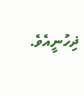ޛިހުނީއެވެ.